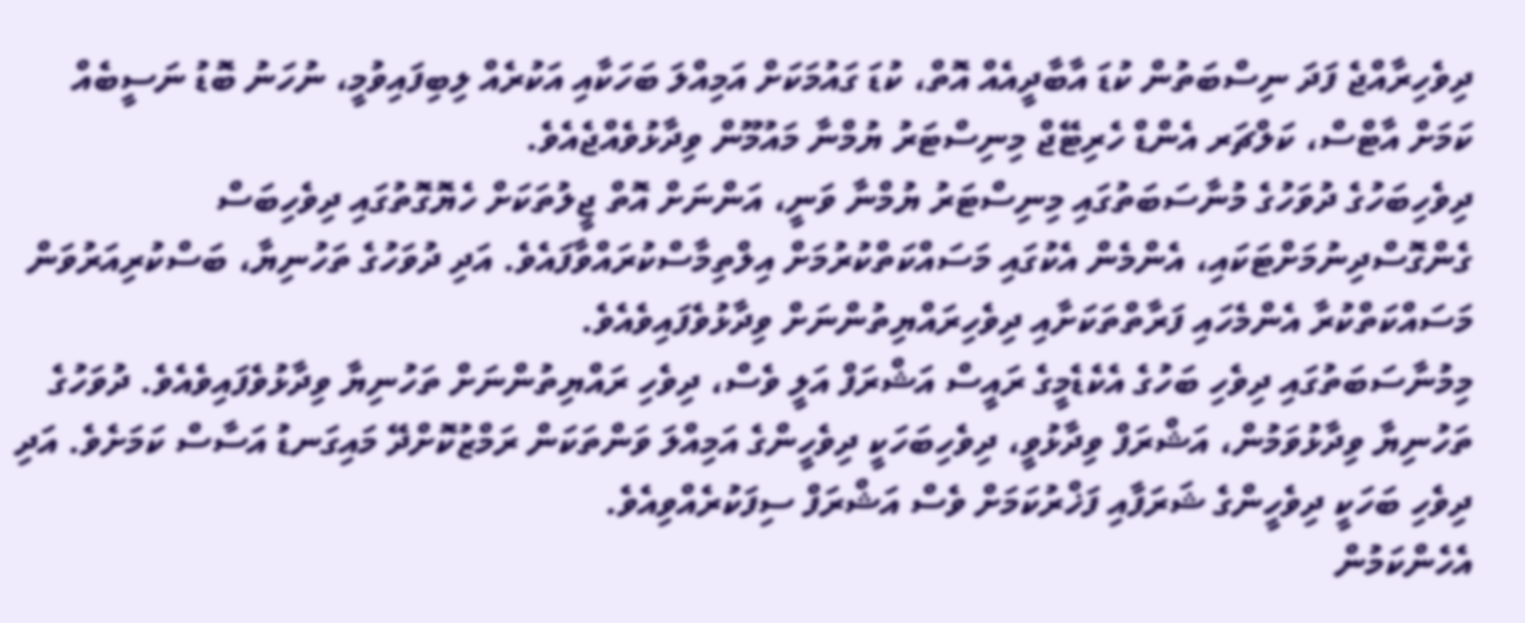ދިވެހިރާއްޖެ ފަދަ ނިސްބަތުން ކުޑަ އާބާދީއެއް އޮތް، ކުޑަ ގައުމަކަށް އަމިއްލަ ބަހަކާއި އަކުރެއް ލިބިފައިވުމީ، ނުހަނު ބޮޑު ނަސީބެއް ކަމަށް އާޓްސް، ކަލްޗަރ އެންޑް ހެރިޓޭޖް މިނިސްޓަރު ޔުމްނާ މައުމޫން ވިދާޅުވެއްޖެއެވެ.
ދިވެހިބަހުގެ ދުވަހުގެ މުނާސަބަތުގައި މިނިސްޓަރު ޔުމްނާ ވަނީ، އަންނަށް އޮތް ޖީލުތަކަށް ހެޔޮގޮތުގައި ދިވެހިބަސް ގެންގޮސްދިނުމަށްޓަކައި، އެންމެން އެކުގައި މަސައްކަތްކުރުމަށް އިލްތިމާސްކުރައްވާފައެވެ. އަދި ދުވަހުގެ ތަހުނިޔާ، ބަސްކުރިއަރުވަން މަސައްކަތްކުރާ އެންމެހައި ފަރާތްތަކަށާއި ދިވެހިރައްޔިތުންނަށް ވިދާޅުވެފައިވެއެވެ.
މިމުނާސަބަތުގައި ދިވެހި ބަހުގެ އެކެޑެމީގެ ރައީސް އަޝްރަފް އަލީ ވެސް، ދިވެހި ރައްޔިތުންނަށް ތަހުނިޔާ ވިދާޅުވެފައިވެއެވެ. ދުވަހުގެ ތަހުނިޔާ ވިދާޅުވަމުން، އަޝްރަފް ވިދާޅުވީ، ދިވެހިބަހަކީ ދިވެހީންގެ އަމިއްލަ ވަންތަކަން ރަމްޒުކޮށްދޭ މައިގަނޑު އަސާސް ކަމަށެވެ. އަދި ދިވެހި ބަހަކީ ދިވެހީންގެ ޝަރަފާއި ފަޚްރުކަމަށް ވެސް އަޝްރަފް ސިފަކުރެއްވިއެވެ.
އެހެންކަމުން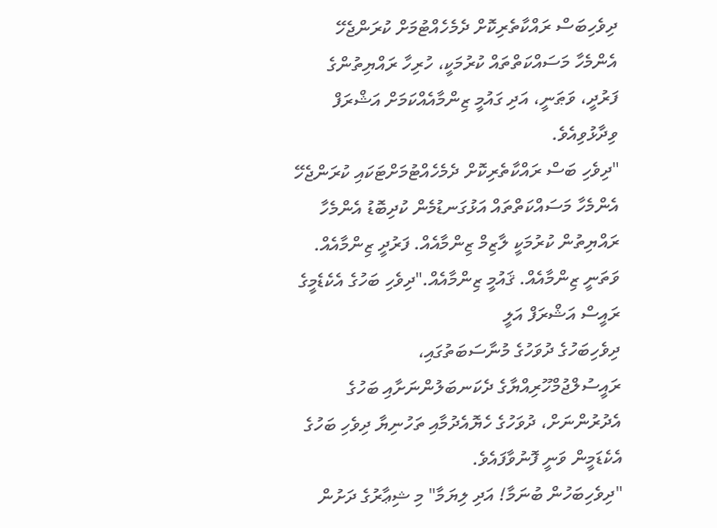ދިވެހިބަސް ރައްކާތެރިކޮށް ދެމެހެއްޓުމަށް ކުރަންޖެހޭ އެންމެހާ މަސައްކަތްތައް ކުރުމަކީ، ހުރިހާ ރައްޔިތުންގެ ފަރުދީ، ވަޠަނީ، އަދި ގައުމީ ޒިންމާއެއްކަމަށް އަޝްރަފް ވިދާޅުވިއެވެ.
"ދިވެހި ބަސް ރައްކާތެރިކޮށް ދެމެހެއްޓުމަށްޓަކައި ކުރަންޖެހޭ އެންމެހާ މަސައްކަތްތައް އަޅުގަނޑުމެން ކުދިބޮޑު އެންމެހާ ރައްޔިތުން ކުރުމަކީ ލާޒިމް ޒިންމާއެއް. ފަރުދީ ޒިންމާއެއް. ވަތަނީ ޒިންމާއެއް. ޤައުމީ ޒިންމާއެއް."ދިވެހި ބަހުގެ އެކެޑެމީގެ ރައީސް އަޝްރަފް އަލީ
ދިވެހިބަހުގެ ދުވަހުގެ މުނާސަބަތުގައި، ރައީސުލްޖުމްހޫރިއްޔާގެ ދެކަނބަލުންނަށާއި ބަހުގެ އެދުރުންނަށް، ދުވަހުގެ ހެޔޮއެދުމާއި ތަހުނިޔާ ދިވެހި ބަހުގެ އެކެޑަމީން ވަނީ ފޮނުވާފައެވެ.
"ދިވެހިބަހުން ބުނަމާ! އަދި ލިޔަމާ" މި ޝިޢާރުގެ ދަށުން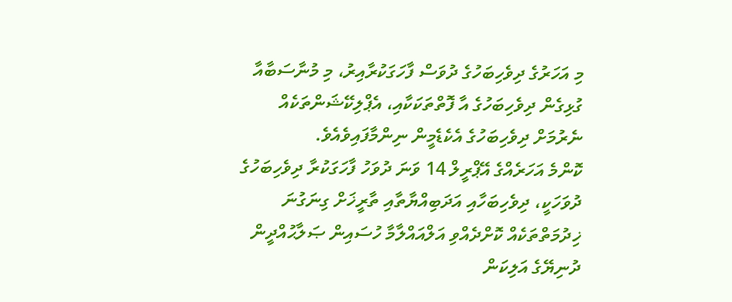މި އަހަރުގެ ދިވެހިބަހުގެ ދުވަސް ފާހަގަކުރާއިރު، މި މުނާސަބާއާ ގުޅިގެން ދިވެހިބަހުގެ އާ ފޮތްތަކަކާއި، އެޕްލިކޭޝަންތަކެއް ނެރުމަށް ދިވެހިބަހުގެ އެކެޑެމީން ނިންމާފައިވެއެވެ.
ކޮންމެ އަހަރެއްގެ އޭޕްރީލް 14 ވަނަ ދުވަހު ފާހަގަކުރާ ދިވެހިބަހުގެ ދުވަހަކީ، ދިވެހިބަހާއި އަދަބިއްޔާތާއި ތާރީޚަށް ގިނަގުނަ ޚިދުމަތްތަކެއް ކޮށްދެއްވި އަލްއައްލާމާ ހުސައިން ޞަލާޙުއްދީން ދުނިޔޭގެ އަލިކަން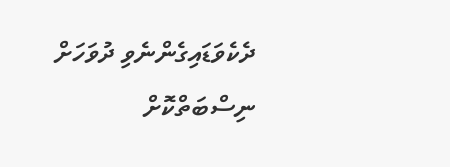ދެކެވަޑައިގެންނެވި ދުވަހަށް ނިސްބަތްކޮށް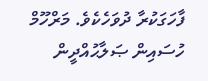ފާހަގަކުރާ ދުވަހެކެވެ. މަރްހޫމް ހުސައިން ޞަލާޙުއްދީން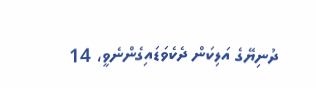ދުނިޔޭގެ އަލިކަން ދެކެވަޑައިގެންނެވީ، 14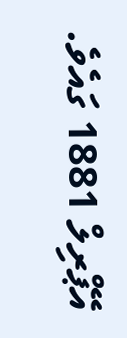އޭޕްރިލް 1881 ގައެވެ.